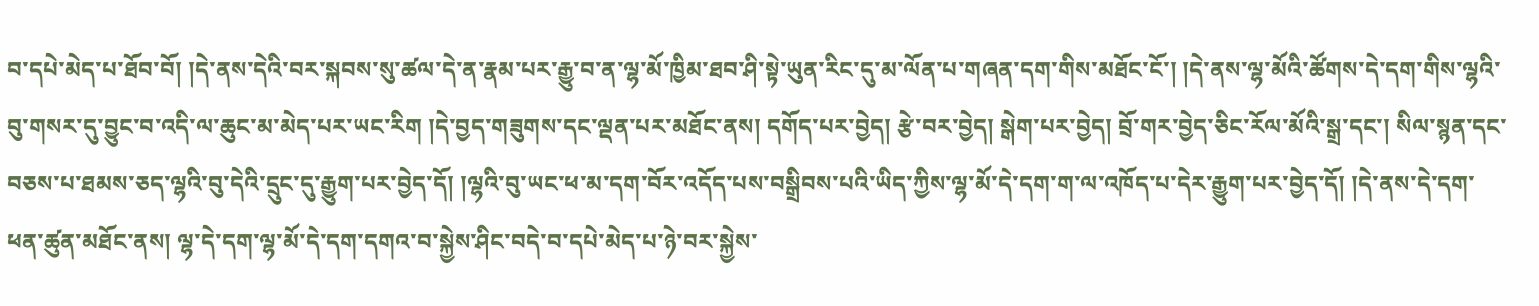བ་དཔེ་མེད་པ་ཐོབ་བོ། །དེ་ནས་དེའི་བར་སྐབས་སུ་ཚལ་དེ་ན་རྣམ་པར་རྒྱུ་བ་ན་ལྷ་མོ་ཁྱིམ་ཐབ་ཤི་སྟེ་ཡུན་རིང་དུ་མ་ལོན་པ་གཞན་དག་གིས་མཐོང་ངོ་། །དེ་ནས་ལྷ་མོའི་ཚོགས་དེ་དག་གིས་ལྷའི་བུ་གསར་དུ་བྱུང་བ་འདི་ལ་ཆུང་མ་མེད་པར་ཡང་རིག །དེ་བྱད་གཟུགས་དང་ལྡན་པར་མཐོང་ནས། དགོད་པར་བྱེད། རྩེ་བར་བྱེད། སྒེག་པར་བྱེད། བྲོ་གར་བྱེད་ཅིང་རོལ་མོའི་སྒྲ་དང་། སིལ་སྙན་དང་བཅས་པ་ཐམས་ཅད་ལྷའི་བུ་དེའི་དྲུང་དུ་རྒྱུག་པར་བྱེད་དོ། །ལྷའི་བུ་ཡང་ཕ་མ་དག་བོར་འདོད་པས་བསྒྲིབས་པའི་ཡིད་ཀྱིས་ལྷ་མོ་དེ་དག་ག་ལ་འཁོད་པ་དེར་རྒྱུག་པར་བྱེད་དོ། །དེ་ནས་དེ་དག་ཕན་ཚུན་མཐོང་ནས། ལྷ་དེ་དག་ལྷ་མོ་དེ་དག་དགའ་བ་སྐྱེས་ཤིང་བདེ་བ་དཔེ་མེད་པ་ཉེ་བར་སྐྱེས་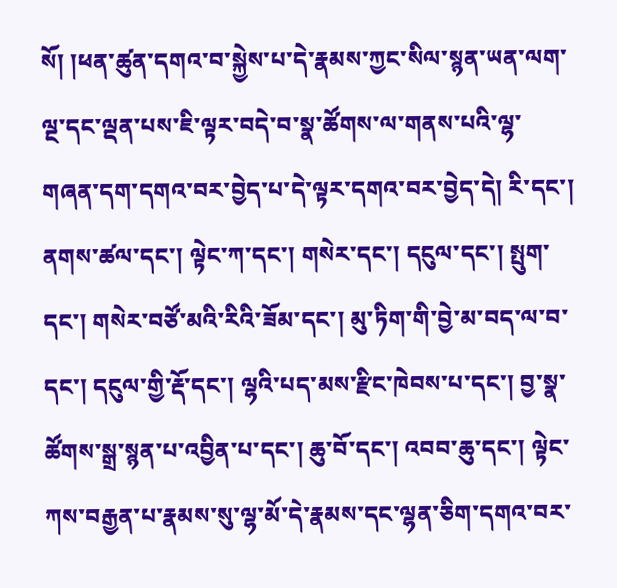སོ། །ཕན་ཚུན་དགའ་བ་སྐྱེས་པ་དེ་རྣམས་ཀྱང་སིལ་སྙན་ཡན་ལག་ལྔ་དང་ལྡན་པས་ཇི་ལྟར་བདེ་བ་སྣ་ཚོགས་ལ་གནས་པའི་ལྷ་གཞན་དག་དགའ་བར་བྱེད་པ་དེ་ལྟར་དགའ་བར་བྱེད་དེ། རི་དང་། ནགས་ཚལ་དང་། ལྟེང་ཀ་དང་། གསེར་དང་། དངུལ་དང་། སྤུག་དང་། གསེར་བཙོ་མའི་རིའི་ཟོམ་དང་། མུ་ཏིག་གི་བྱེ་མ་བད་ལ་བ་དང་། དངུལ་གྱི་རྡོ་དང་། ལྷའི་པད་མས་རྫིང་ཁེབས་པ་དང་། བྱ་སྣ་ཚོགས་སྒྲ་སྙན་པ་འབྱིན་པ་དང་། ཆུ་བོ་དང་། འབབ་ཆུ་དང་། ལྟེང་ཀས་བརྒྱན་པ་རྣམས་སུ་ལྷ་མོ་དེ་རྣམས་དང་ལྷན་ཅིག་དགའ་བར་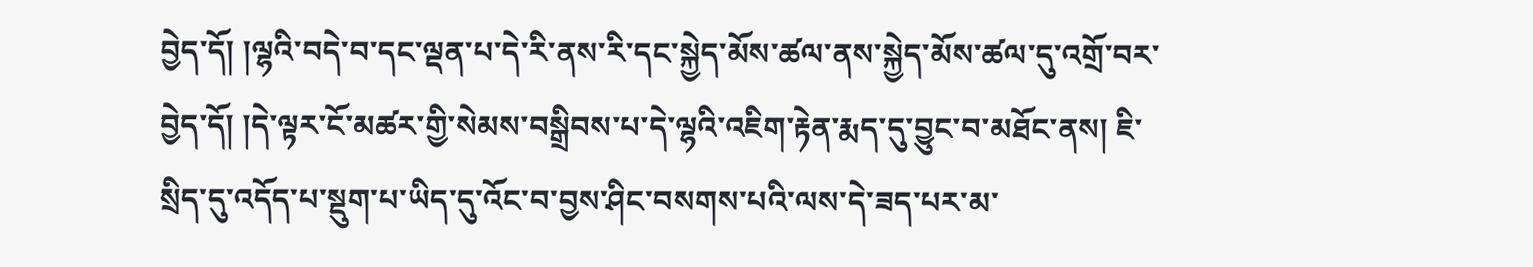བྱེད་དོ། །ལྷའི་བདེ་བ་དང་ལྡན་པ་དེ་རི་ནས་རི་དང་སྐྱེད་མོས་ཚལ་ནས་སྐྱེད་མོས་ཚལ་དུ་འགྲོ་བར་བྱེད་དོ། །དེ་ལྟར་ངོ་མཚར་གྱི་སེམས་བསྒྲིབས་པ་དེ་ལྷའི་འཇིག་རྟེན་རྨད་དུ་བྱུང་བ་མཐོང་ནས། ཇི་སྲིད་དུ་འདོད་པ་སྡུག་པ་ཡིད་དུ་འོང་བ་བྱས་ཤིང་བསགས་པའི་ལས་དེ་ཟད་པར་མ་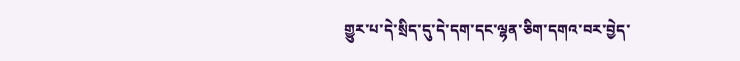གྱུར་པ་དེ་སྲིད་དུ་དེ་དག་དང་ལྷན་ཅིག་དགའ་བར་བྱེད་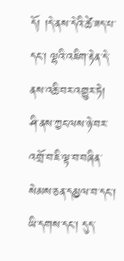དོ། །དེ་ནས་དེའི་ཚེ་ཟད་པ་དང་། ལྷའི་འཇིག་རྟེན་དེ་ནས་འཆི་བར་འགྱུར་ཏེ། ཤི་ནས་ཀྱང་ལས་ཉེ་བར་འགྲོ་བ་ཇི་ལྟ་བ་བཞིན་སེམས་ཅན་དམྱལ་བ་དང་། ཡི་དགས་དང་། དུད་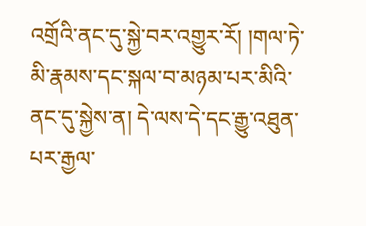འགྲོའི་ནང་དུ་སྐྱེ་བར་འགྱུར་རོ། །གལ་ཏེ་མི་རྣམས་དང་སྐལ་བ་མཉམ་པར་མིའི་ནང་དུ་སྐྱེས་ན། དེ་ལས་དེ་དང་རྒྱུ་འཐུན་པར་རྒྱལ་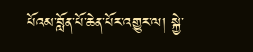པོའམ་བློན་པོ་ཆེན་པོར་འགྱུར་ལ། སྐྱེ་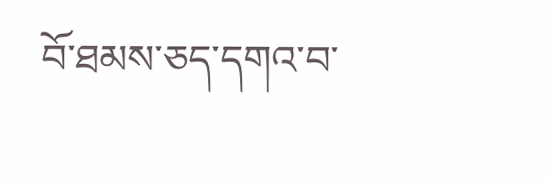བོ་ཐམས་ཅད་དགའ་བ་